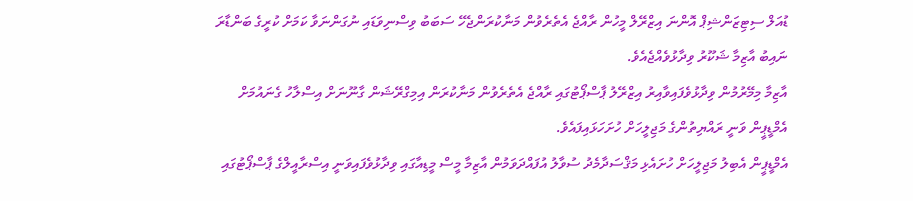ޑުއަލް ސިޓިޒަންޝިޕް އޮންނަ އިޒްރޭލް މީހުން ރާއްޖެ އެތެރެވުން މަނާކުރަންޖެހޭ ސަބަބު ވިސްނިވަޑައި ނުގަންނަވާ ކަމަށް ކުރީގެ ބަންޑާރަ ނައިބު އާޒިމާ ޝަކޫރު ވިދާޅުވެއްޖެއެވެ.
އާޒިމާ މިމޭރުމުން ވިދާޅުވެފައިވާއިރު އިޒްރޭލު ޕާސްޕޯޓުގައި ރާއްޖެ އެތެރެވުން މަނާކުރަން އިމިގްރޭޝަން ގާނޫނަށް އިސްލާހު ގެނައުމަށް އެމްޑީޕީން ވަނީ ރައްޔިތުންގެ މަޖިލީހަށް ހުށަހަޅައިފައެވެ.
އެމްޑީޕީން އެބިލު މަޖިލީހަށް ހުށައެޅި މަޤްސަދާމެދު ސުވާލު އުފައްދަވަމުން އާޒިމާ މީސް މީޑިއާގައި ވިދާޅުވެފައިވަނީ އިސްރާއީލްގެ ޕާސްޕޯޓުގައި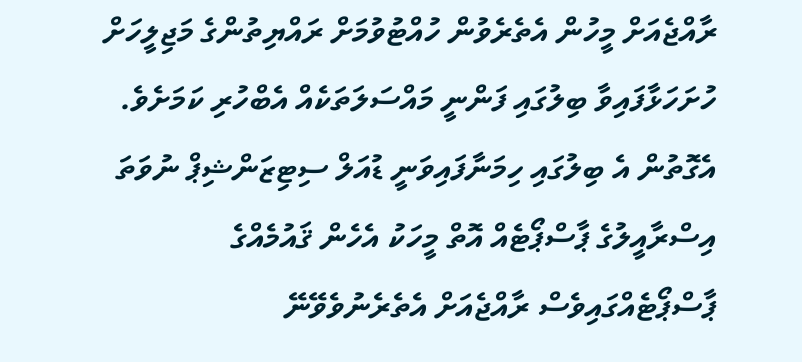ރާއްޖެއަށް މީހުން އެތެރެވުން ހުއްޓުވުމަށް ރައްޔިތުންގެ މަޖިލީހަށް ހުށަހަޅާފައިވާ ބިލުގައި ފަންނީ މައްސަލަތަކެއް އެބްހުރި ކަމަށެވެ.
އެގޮތުން އެ ބިލުގައި ހިމަނާފައިވަނީ ޑުއަލް ސިޓިޒަންޝިޕް ނުވަތަ އިސްރާއީލުގެ ޕާސްޕޯޓެއް އޮތް މީހަކު އެހެން ޤައުމެއްގެ ޕާސްޕޯޓެއްގައިވެސް ރާއްޖެއަށް އެތެރެނުވެވޭނޭ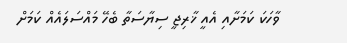ވާހަކަ ކަމަށާއި އެއީ ޚާރިޖީ ސިޔާސަތާ ބެހޭ މައްސަލައެއް ކަމަށް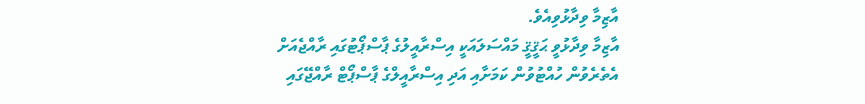އާޒިމާ ވިދާޅުވިއެވެ.
އާޒިމާ ވިދާޅުވީ ޙަޤީޤީ މައްސަލައަކީ އިސްރާއީލުގެ ޕާސްޕޯޓުގައި ރާއްޖެއަށް އެތެރެވުން ހުއްޓުވުން ކަމަށާއި އަދި އިސްރާއީލްގެ ޕާސްޕޯޓް ރާއްޖޭގައި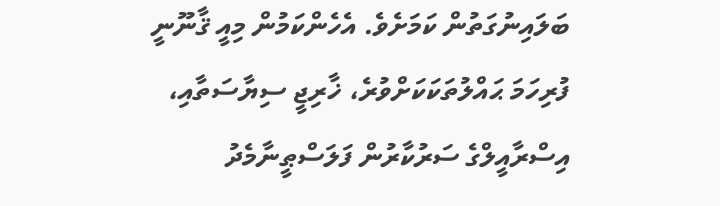ބަލައިނުގަތުން ކަމަށެވެ. އެހެންކަމުން މިއީ ޤާނޫނީ ފުރިހަމަ ޙައްލުތަކަކަށްވުރެ، ޚާރިޖީ ސިޔާސަތާއި، އިސްރާއީލްގެ ސަރުކާރުން ފަލަސްޠީނާމެދު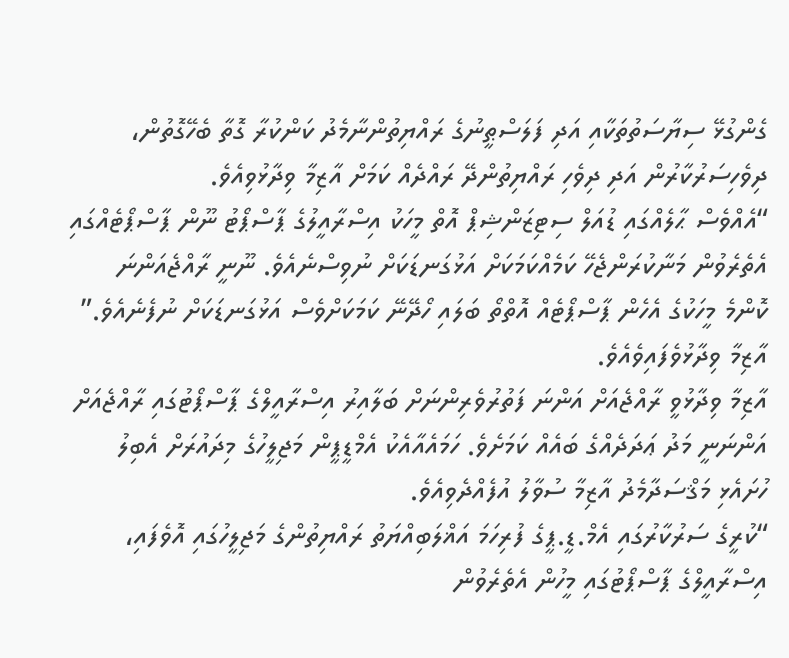ގެންގުޅޭ ސިޔާސަތުތަކާއި އަދި ފަލަސްޠީނުގެ ރައްޔިތުންނާމެދު ކަންކުރާ ގޮތާ ބެހޭގޮތުން، ދިވެހިސަރުކާރުން އަދި ދިވެހި ރައްޔިތުންދޭ ރައްދެއް ކަމަށް އާޒިމާ ވިދާޅުވިއެވެ.
“އެއްވެސް ޙާލެއްގައި ޑުއަލް ސިޓިޒަންޝިޕް އޮތް މީހަކު އިސްރާއީލުގެ ޕާސްޕޯޓު ނޫން ޕާސްޕޯޓެއްގައި އެތެރެވުން މަނާކުރަންޖެހޭ ކަމެއްކަމަކަށް އަޅުގަނޑަކަށް ނުވިސްނެއެވެ. ނޫނީ ރާއްޖެއަންނަ ކޮންމެ މީހަކުގެ އެހެން ޕާސްޕޯޓެއް އޮތްތޯ ބަލައި ހޯދޭނޭ ކަމަކަށްވެސް އަޅުގަނޑަކަށް ނުފެނެއެވެ.” އާޒިމާ ވިދާޅުވެފައިވެއެވެ.
އާޒިމާ ވިދާޅުވީ ރާއްޖެއަށް އަންނަ ފަތުރުވެރިންނަށް ބަލާއިރު އިސްރާއީލްގެ ޕާސްޕޯޓުގައި ރާއްޖެއަށް އަންނަނީ މަދު ޢަދަދެއްގެ ބައެއް ކަމަށެވެ. ހަމައެއާއެކު އެމްޑީޕީން މަޖިލީހުގެ މިދައުރަށް އެބިލު ހުށައެޅި މަޤްސަދާމެދު އާޒިމާ ސުވާލު އުފެއްދެވިއެވެ.
“ކުރީގެ ސަރުކާރުގައި އެމް.ޑީ.ޕީގެ ފުރިހަމަ އަޣްލަބިއްޔަތު ރައްޔިތުންގެ މަޖިލީހުގައި އޮވެފައި، އިސްރާއީލްގެ ޕާސްޕޯޓުގައި މީހުން އެތެރެވުން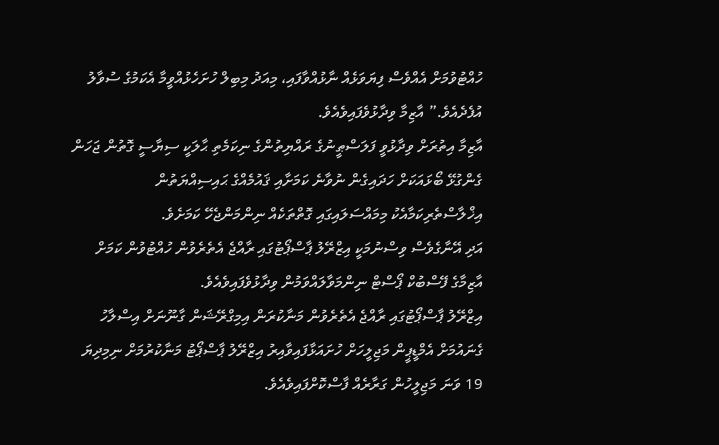ހުއްޓުވުމަށް އެއްވެސް ފިޔަވަޅެއް ނާޅުއްވާފައި، މިއަދު މިބިލް ހުށަހެޅުއްވީމާ އެކަމުގެ ސުވާލު އުފެދެއެވެ.” އާޒިމާ ވިދާޅުވެފައިވެއެވެ.
އާޒިމާ އިތުރަށް ވިދާޅުވީ ފަލަސްޠީނުގެ ރައްޔިތުންގެ ނިކަމެތި ޙާލަކީ ސިޔާސީ ގޮތުން ޖަހަން ގެންގުޅޭ ބޯޅައަކަށް ހަދައިގެން ނުވާނެ ކަމަށާއި ޤައުމެއްގެ ޙައިސިއްޔަތުން އިޚްލާސްތެރިކަމާއެކު މިމައްސަލައިގައި ގޮތްތަކެއް ނިންމަންޖެހޭ ކަމަށެވެ.
އަދި އޭނާގެވެސް ވިސްނުމަކީ އިޒްރޭލު ޕާސްޕޯޓުގައި ރާއްޖެ އެތެރެވުން ހުއްޓުވުން ކަމަށް އާޒިމާގެ ފޭސްބުކް ޕޯސްޓް ނިންމަވާލައްވަމުން ވިދާޅުވެފައިވެއެވެ.
އިޒްރޭލު ޕާސްޕޯޓުގައި ރާއްޖެ އެތެރެވުން މަނާކުރަން އިމިގްރޭޝަން ގާނޫނަށް އިސްލާހު ގެނައުމަށް އެމްޑީޕީން މަޖިލީހަށް ހުށައަޅާފައިވާއިރު އިޒްރޭލު ޕާސްޕޯޓު މަނާކުރުމަށް ނިމިދިޔަ 19 ވަނަ މަޖިލީހުން ގަރާރެއް ފާސްކޮށްފައިވެއެވެ.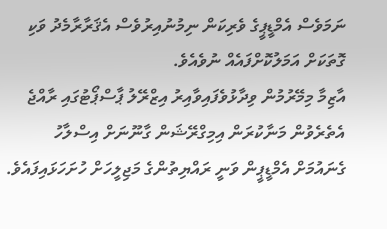ނަމަވެސް އެމްޑީޕީގެ ވެރިކަން ނިމުނުއިރުވެސް އެޤަރާރާމެދު ވަކި ގޮތަކަށް އަމަލުކޮށްފައެއް ނުވެއެވެ.
އާޒިމާ މިމޭރުމުން ވިދާޅުވެފައިވާއިރު އިޒްރޭލު ޕާސްޕޯޓުގައި ރާއްޖެ އެތެރެވުން މަނާކުރަން އިމިގްރޭޝަން ގާނޫނަށް އިސްލާހު ގެނައުމަށް އެމްޑީޕީން ވަނީ ރައްޔިތުންގެ މަޖިލީހަށް ހުށަހަޅައިފައެވެ.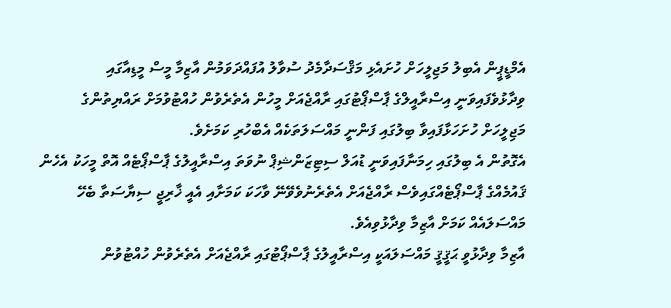އެމްޑީޕީން އެބިލު މަޖިލީހަށް ހުށައެޅި މަޤްސަދާމެދު ސުވާލު އުފައްދަވަމުން އާޒިމާ މީސް މީޑިއާގައި ވިދާޅުވެފައިވަނީ އިސްރާއީލްގެ ޕާސްޕޯޓުގައި ރާއްޖެއަށް މީހުން އެތެރެވުން ހުއްޓުވުމަށް ރައްޔިތުންގެ މަޖިލީހަށް ހުށަހަޅާފައިވާ ބިލުގައި ފަންނީ މައްސަލަތަކެއް އެބްހުރި ކަމަށެވެ.
އެގޮތުން އެ ބިލުގައި ހިމަނާފައިވަނީ ޑުއަލް ސިޓިޒަންޝިޕް ނުވަތަ އިސްރާއީލުގެ ޕާސްޕޯޓެއް އޮތް މީހަކު އެހެން ޤައުމެއްގެ ޕާސްޕޯޓެއްގައިވެސް ރާއްޖެއަށް އެތެރެނުވެވޭނޭ ވާހަކަ ކަމަށާއި އެއީ ޚާރިޖީ ސިޔާސަތާ ބެހޭ މައްސަލައެއް ކަމަށް އާޒިމާ ވިދާޅުވިއެވެ.
އާޒިމާ ވިދާޅުވީ ޙަޤީޤީ މައްސަލައަކީ އިސްރާއީލުގެ ޕާސްޕޯޓުގައި ރާއްޖެއަށް އެތެރެވުން ހުއްޓުވުން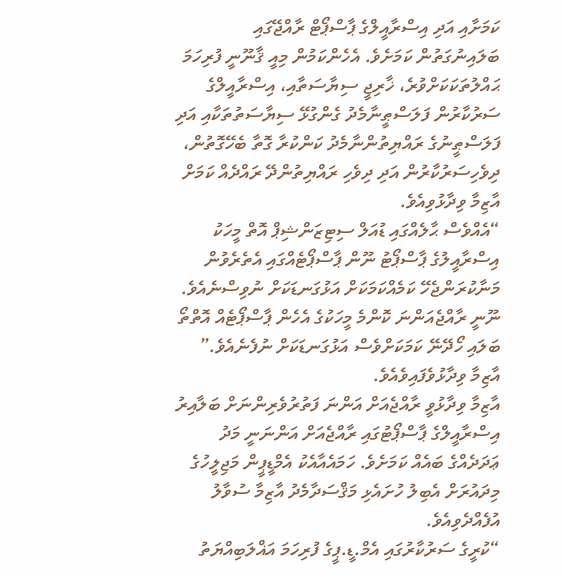ކަމަށާއި އަދި އިސްރާއީލްގެ ޕާސްޕޯޓް ރާއްޖޭގައި ބަލައިނުގަތުން ކަމަށެވެ. އެހެންކަމުން މިއީ ޤާނޫނީ ފުރިހަމަ ޙައްލުތަކަކަށްވުރެ، ޚާރިޖީ ސިޔާސަތާއި، އިސްރާއީލްގެ ސަރުކާރުން ފަލަސްޠީނާމެދު ގެންގުޅޭ ސިޔާސަތުތަކާއި އަދި ފަލަސްޠީނުގެ ރައްޔިތުންނާމެދު ކަންކުރާ ގޮތާ ބެހޭގޮތުން، ދިވެހިސަރުކާރުން އަދި ދިވެހި ރައްޔިތުންދޭ ރައްދެއް ކަމަށް އާޒިމާ ވިދާޅުވިއެވެ.
“އެއްވެސް ޙާލެއްގައި ޑުއަލް ސިޓިޒަންޝިޕް އޮތް މީހަކު އިސްރާއީލުގެ ޕާސްޕޯޓު ނޫން ޕާސްޕޯޓެއްގައި އެތެރެވުން މަނާކުރަންޖެހޭ ކަމެއްކަމަކަށް އަޅުގަނޑަކަށް ނުވިސްނެއެވެ. ނޫނީ ރާއްޖެއަންނަ ކޮންމެ މީހަކުގެ އެހެން ޕާސްޕޯޓެއް އޮތްތޯ ބަލައި ހޯދޭނޭ ކަމަކަށްވެސް އަޅުގަނޑަކަށް ނުފެނެއެވެ.” އާޒިމާ ވިދާޅުވެފައިވެއެވެ.
އާޒިމާ ވިދާޅުވީ ރާއްޖެއަށް އަންނަ ފަތުރުވެރިންނަށް ބަލާއިރު އިސްރާއީލްގެ ޕާސްޕޯޓުގައި ރާއްޖެއަށް އަންނަނީ މަދު ޢަދަދެއްގެ ބައެއް ކަމަށެވެ. ހަމައެއާއެކު އެމްޑީޕީން މަޖިލީހުގެ މިދައުރަށް އެބިލު ހުށައެޅި މަޤްސަދާމެދު އާޒިމާ ސުވާލު އުފެއްދެވިއެވެ.
“ކުރީގެ ސަރުކާރުގައި އެމް.ޑީ.ޕީގެ ފުރިހަމަ އަޣްލަބިއްޔަތު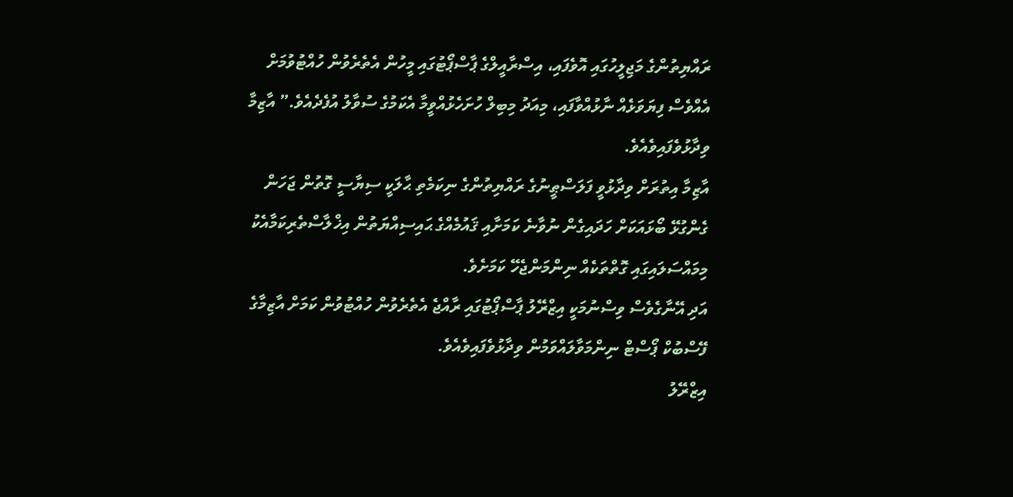ރައްޔިތުންގެ މަޖިލީހުގައި އޮވެފައި، އިސްރާއީލްގެ ޕާސްޕޯޓުގައި މީހުން އެތެރެވުން ހުއްޓުވުމަށް އެއްވެސް ފިޔަވަޅެއް ނާޅުއްވާފައި، މިއަދު މިބިލް ހުށަހެޅުއްވީމާ އެކަމުގެ ސުވާލު އުފެދެއެވެ.” އާޒިމާ ވިދާޅުވެފައިވެއެވެ.
އާޒިމާ އިތުރަށް ވިދާޅުވީ ފަލަސްޠީނުގެ ރައްޔިތުންގެ ނިކަމެތި ޙާލަކީ ސިޔާސީ ގޮތުން ޖަހަން ގެންގުޅޭ ބޯޅައަކަށް ހަދައިގެން ނުވާނެ ކަމަށާއި ޤައުމެއްގެ ޙައިސިއްޔަތުން އިޚްލާސްތެރިކަމާއެކު މިމައްސަލައިގައި ގޮތްތަކެއް ނިންމަންޖެހޭ ކަމަށެވެ.
އަދި އޭނާގެވެސް ވިސްނުމަކީ އިޒްރޭލު ޕާސްޕޯޓުގައި ރާއްޖެ އެތެރެވުން ހުއްޓުވުން ކަމަށް އާޒިމާގެ ފޭސްބުކް ޕޯސްޓް ނިންމަވާލައްވަމުން ވިދާޅުވެފައިވެއެވެ.
އިޒްރޭލު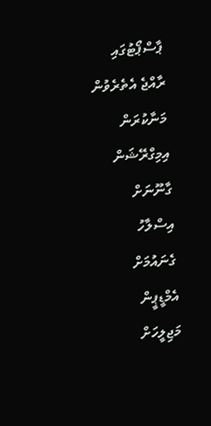ޕާސްޕޯޓުގައި ރާއްޖެ އެތެރެވުން މަނާކުރަން އިމިގްރޭޝަން ގާނޫނަށް އިސްލާހު ގެނައުމަށް އެމްޑީޕީން މަޖިލީހަށް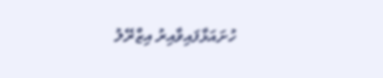ހުށައަޅާފައިވާއިރު އިޒްރޭލު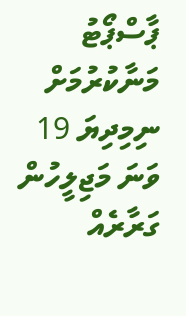ޕާސްޕޯޓު މަނާކުރުމަށް ނިމިދިޔަ 19 ވަނަ މަޖިލީހުން ގަރާރެއް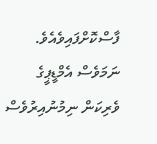ފާސްކޮށްފައިވެއެވެ.
ނަމަވެސް އެމްޑީޕީގެ ވެރިކަން ނިމުނުއިރުވެސް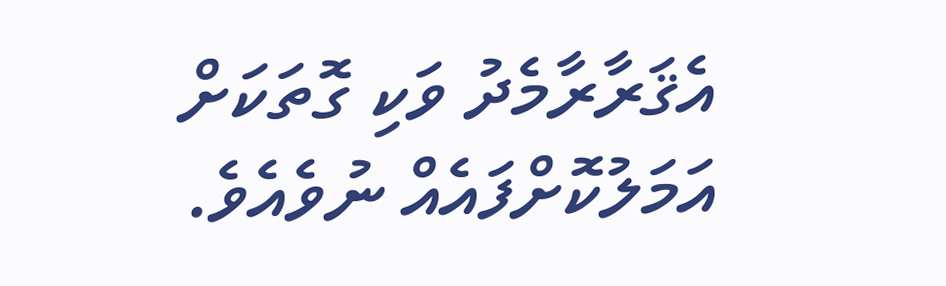އެޤަރާރާމެދު ވަކި ގޮތަކަށް އަމަލުކޮށްފައެއް ނުވެއެވެ.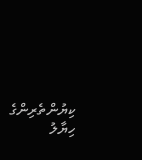ކިޔުންތެރިންގެ ހިޔާލު